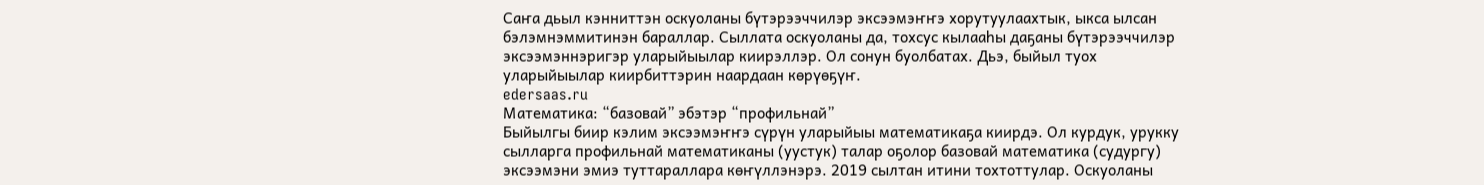Саҥа дьыл кэнниттэн оскуоланы бүтэрээччилэр эксээмэҥҥэ хорутуулаахтык, ыкса ылсан бэлэмнэммитинэн бараллар. Сыллата оскуоланы да, тохсус кылааһы даҕаны бүтэрээччилэр эксээмэннэригэр уларыйыылар киирэллэр. Ол сонун буолбатах. Дьэ, быйыл туох уларыйыылар киирбиттэрин наардаан көрүөҕүҥ.
edersaas.ru
Математика: “базовай” эбэтэр “профильнай”
Быйылгы биир кэлим эксээмэҥҥэ сүрүн уларыйыы математикаҕа киирдэ. Ол курдук, урукку сылларга профильнай математиканы (уустук) талар оҕолор базовай математика (судургу) эксээмэни эмиэ туттараллара көҥүллэнэрэ. 2019 сылтан итини тохтоттулар. Оскуоланы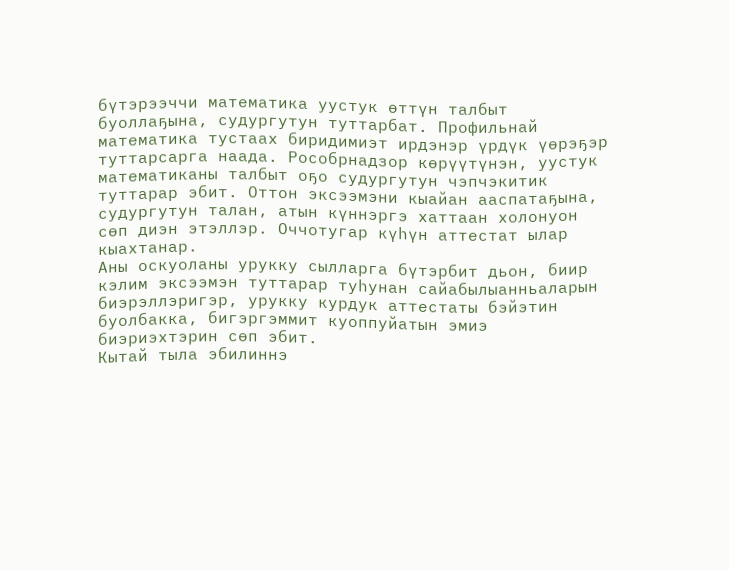бүтэрээччи математика уустук өттүн талбыт буоллаҕына, судургутун туттарбат. Профильнай математика тустаах биридимиэт ирдэнэр үрдүк үөрэҕэр туттарсарга наада. Рособрнадзор көрүүтүнэн, уустук математиканы талбыт оҕо судургутун чэпчэкитик туттарар эбит. Оттон эксээмэни кыайан ааспатаҕына, судургутун талан, атын күннэргэ хаттаан холонуон сөп диэн этэллэр. Оччотугар күһүн аттестат ылар кыахтанар.
Аны оскуоланы урукку сылларга бүтэрбит дьон, биир кэлим эксээмэн туттарар туһунан сайабылыанньаларын биэрэллэригэр, урукку курдук аттестаты бэйэтин буолбакка, бигэргэммит куоппуйатын эмиэ биэриэхтэрин сөп эбит.
Кытай тыла эбилиннэ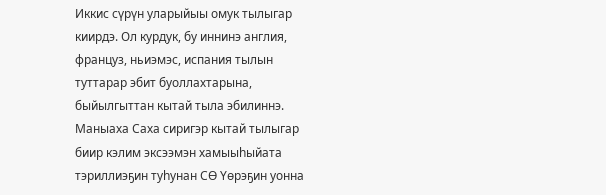Иккис сүрүн уларыйыы омук тылыгар киирдэ. Ол курдук, бу иннинэ англия, француз, ньиэмэс, испания тылын туттарар эбит буоллахтарына, быйылгыттан кытай тыла эбилиннэ. Маныаха Саха сиригэр кытай тылыгар биир кэлим эксээмэн хамыыһыйата тэриллиэҕин туһунан СӨ Үөрэҕин уонна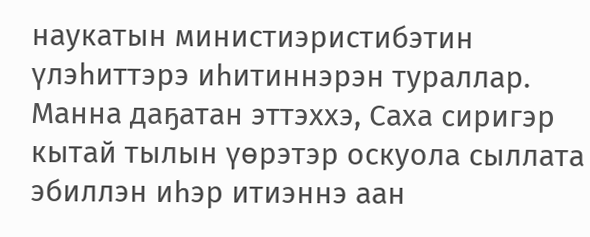наукатын министиэристибэтин үлэһиттэрэ иһитиннэрэн тураллар.
Манна даҕатан эттэххэ, Саха сиригэр кытай тылын үөрэтэр оскуола сыллата эбиллэн иһэр итиэннэ аан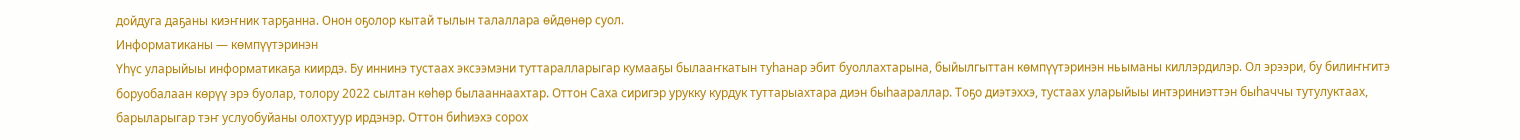дойдуга даҕаны киэҥник тарҕанна. Онон оҕолор кытай тылын талаллара өйдөнөр суол.
Информатиканы — көмпүүтэринэн
Үһүс уларыйыы информатикаҕа киирдэ. Бу иннинэ тустаах эксээмэни туттаралларыгар кумааҕы былааҥкатын туһанар эбит буоллахтарына, быйылгыттан көмпүүтэринэн ньыманы киллэрдилэр. Ол эрээри, бу билиҥҥитэ боруобалаан көрүү эрэ буолар, толору 2022 сылтан көһөр былааннаахтар. Оттон Саха сиригэр урукку курдук туттарыахтара диэн быһаараллар. Тоҕо диэтэххэ, тустаах уларыйыы интэриниэттэн быһаччы тутулуктаах, барыларыгар тэҥ услуобуйаны олохтуур ирдэнэр. Оттон биһиэхэ сорох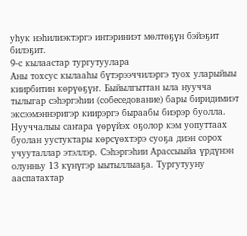уһук нэһилиэктэргэ интэриниэт мөлтөҕүн бэйэҕит билэҕит.
9-с кылаастар тургутуулара
Аны тохсус кылааһы бүтэрээччилэргэ туох уларыйыы киирбитин көрүөҕүҥ. Быйылгыттан ыла нуучча тылыгар сэһэргэһии (собеседование) бары биридимиэт эксээмэннэригэр киирэргэ быраабы биэрэр буолла. Нууччалыы саҥара үөрүйэх оҕолор кэм уопуттаах буолан уустуктары көрсүөхтэрэ суоҕа диэн сорох учууталлар этэллэр. Сэһэргэһии Арассыыйа үрдүнэн олунньу 13 күнүгэр ыытыллыаҕа. Тургутууну ааспатахтар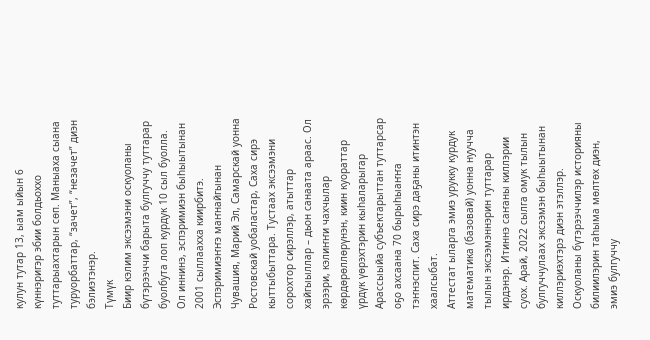кулун тутар 13, ыам ыйын 6 күннэригэр эбии болдьоххо туттарыахтарын сөп. Маныаха сыана туруорбаттар, “зачет”, “незачет” диэн бэлиэтэнэр.
Түмүк
Биир кэлим эксээмэни оскуоланы бүтэрээччи барыта булгуччу туттарар буолбута лоп курдук 10 сыл буолла. Ол иннинэ, эспэримиэн быһыытынан 2001 сыллаахха киирбитэ. Эспэримиэҥҥэ маҥнайгынан Чувашия, Марий Эл, Самарскай уонна Ростовскай уобаластар, Саха сирэ кыттыбыттара. Тустаах эксээмэни сорохтор сирэллэр, атыттар хайгыыллар – дьон санаата араас. Ол эрээри, кэлиҥҥи чахчылар көрдөрөллөрүнэн, киин куораттар үрдүк үөрэхтэрин кыһаларыгар Арассыыйа субъектарыттан туттарсар оҕо ахсаана 70 бырыһыаҥҥа тэҥнэспит. Саха сирэ даҕаны итинтэн хаалсыбат.
Аттестат ыларга эмиэ урукку курдук математика (базовай) уонна нуучча тылын эксээмэннэрин туттарар ирдэнэр. Итиннэ саҥаны киллэрии суох. Арай, 2022 сылга омук тылын булгуччулаах эксээмэн быһыытынан киллэриэхтэрэ диэн этэллэр. Оскуоланы бүтэрээччилэр историяны билиилэрин таһыма мөлтөх диэн, эмиэ булгуччу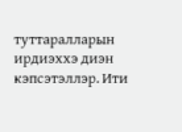туттаралларын ирдиэххэ диэн кэпсэтэллэр. Ити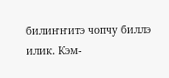билиҥҥитэ чопчу биллэ илик. Кэм-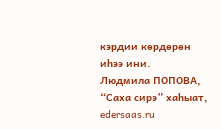кэрдии көрдөрөн иһээ ини.
Людмила ПОПОВА, “Саха сирэ” хаһыат, edersaas.ru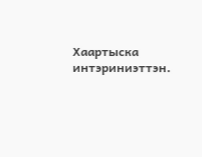Хаартыска интэриниэттэн.